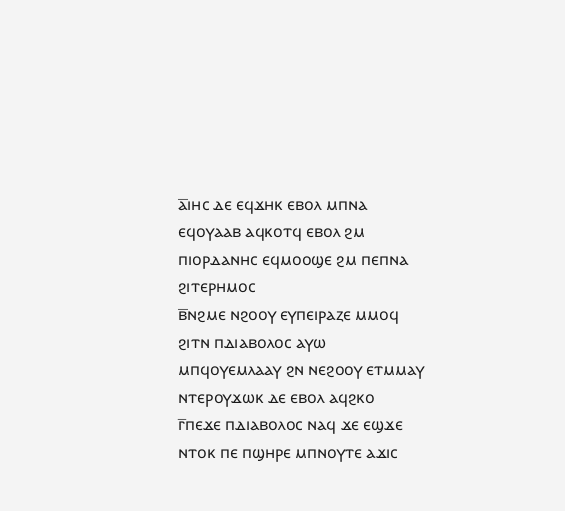ⲁ̅ⲓⲏⲥ ⲇⲉ ⲉϥϫⲏⲕ ⲉⲃⲟⲗ ⲙⲡⲛⲁ ⲉϥⲟⲩⲁⲁⲃ ⲁϥⲕⲟⲧϥ ⲉⲃⲟⲗ ϩⲙ ⲡⲓⲟⲣⲇⲁⲛⲏⲥ ⲉϥⲙⲟⲟϣⲉ ϩⲙ ⲡⲉⲡⲛⲁ ϩⲓⲧⲉⲣⲏⲙⲟⲥ
ⲃ̅ⲛϩⲙⲉ ⲛϩⲟⲟⲩ ⲉⲩⲡⲉⲓⲣⲁⲍⲉ ⲙⲙⲟϥ ϩⲓⲧⲛ ⲡⲇⲓⲁⲃⲟⲗⲟⲥ ⲁⲩⲱ ⲙⲡϥⲟⲩⲉⲙⲗⲁⲁⲩ ϩⲛ ⲛⲉϩⲟⲟⲩ ⲉⲧⲙⲙⲁⲩ ⲛⲧⲉⲣⲟⲩϫⲱⲕ ⲇⲉ ⲉⲃⲟⲗ ⲁϥϩⲕⲟ
ⲅ̅ⲡⲉϫⲉ ⲡⲇⲓⲁⲃⲟⲗⲟⲥ ⲛⲁϥ ϫⲉ ⲉϣϫⲉ ⲛⲧⲟⲕ ⲡⲉ ⲡϣⲏⲣⲉ ⲙⲡⲛⲟⲩⲧⲉ ⲁϫⲓⲥ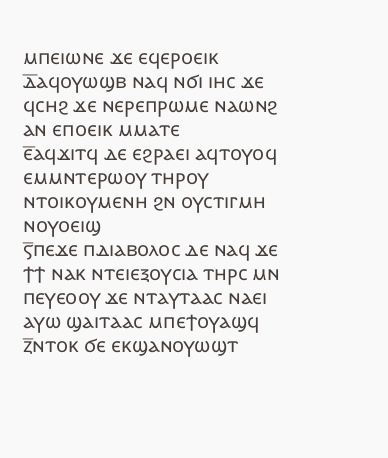ⲙⲡⲉⲓⲱⲛⲉ ϫⲉ ⲉϥⲉⲣⲟⲉⲓⲕ
ⲇ̅ⲁϥⲟⲩⲱϣⲃ ⲛⲁϥ ⲛϭⲓ ⲓⲏⲥ ϫⲉ ϥⲥⲏϩ ϫⲉ ⲛⲉⲣⲉⲡⲣⲱⲙⲉ ⲛⲁⲱⲛϩ ⲁⲛ ⲉⲡⲟⲉⲓⲕ ⲙⲙⲁⲧⲉ
ⲉ̅ⲁϥϫⲓⲧϥ ⲇⲉ ⲉϩⲣⲁⲉⲓ ⲁϥⲧⲟⲩⲟϥ ⲉⲙⲙⲛⲧⲉⲣⲱⲟⲩ ⲧⲏⲣⲟⲩ ⲛⲧⲟⲓⲕⲟⲩⲙⲉⲛⲏ ϩⲛ ⲟⲩⲥⲧⲓⲅⲙⲏ ⲛⲟⲩⲟⲉⲓϣ
ⲋ̅ⲡⲉϫⲉ ⲡⲇⲓⲁⲃⲟⲗⲟⲥ ⲇⲉ ⲛⲁϥ ϫⲉ ϯϯ ⲛⲁⲕ ⲛⲧⲉⲓⲉⲝⲟⲩⲥⲓⲁ ⲧⲏⲣⲥ ⲙⲛ ⲡⲉⲩⲉⲟⲟⲩ ϫⲉ ⲛⲧⲁⲩⲧⲁⲁⲥ ⲛⲁⲉⲓ ⲁⲩⲱ ϣⲁⲓⲧⲁⲁⲥ ⲙⲡⲉϯⲟⲩⲁϣϥ
ⲍ̅ⲛⲧⲟⲕ ϭⲉ ⲉⲕϣⲁⲛⲟⲩⲱϣⲧ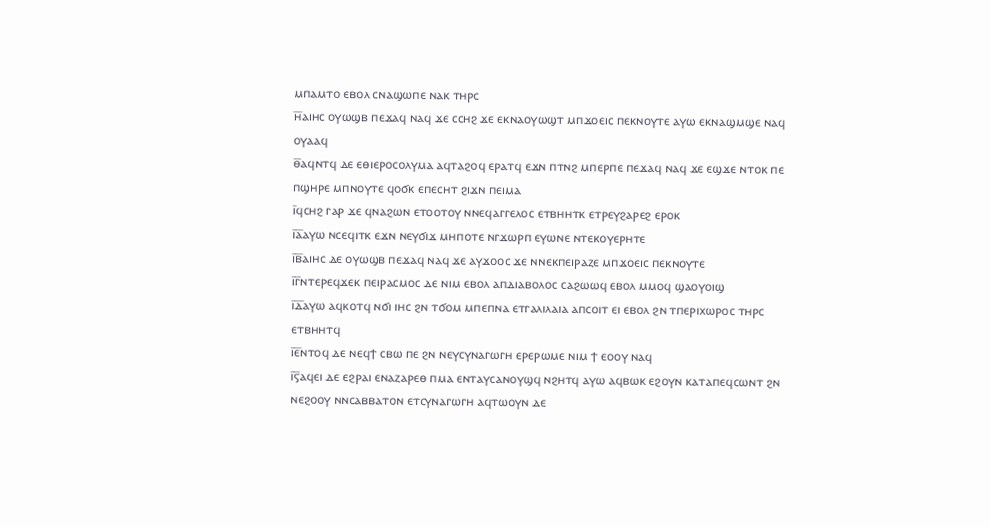ⲙⲡⲁⲙⲧⲟ ⲉⲃⲟⲗ ⲥⲛⲁϣⲱⲡⲉ ⲛⲁⲕ ⲧⲏⲣⲥ
ⲏ̅ⲁⲓⲏⲥ ⲟⲩⲱϣⲃ ⲡⲉϫⲁϥ ⲛⲁϥ ϫⲉ ⲥⲥⲏϩ ϫⲉ ⲉⲕⲛⲁⲟⲩⲱϣⲧ ⲙⲡϫⲟⲉⲓⲥ ⲡⲉⲕⲛⲟⲩⲧⲉ ⲁⲩⲱ ⲉⲕⲛⲁϣⲙϣⲉ ⲛⲁϥ ⲟⲩⲁⲁϥ
ⲑ̅ⲁϥⲛⲧϥ ⲇⲉ ⲉⲑⲓⲉⲣⲟⲥⲟⲗⲩⲙⲁ ⲁϥⲧⲁϩⲟϥ ⲉⲣⲁⲧϥ ⲉϫⲛ ⲡⲧⲛϩ ⲙⲡⲉⲣⲡⲉ ⲡⲉϫⲁϥ ⲛⲁϥ ϫⲉ ⲉϣϫⲉ ⲛⲧⲟⲕ ⲡⲉ ⲡϣⲏⲣⲉ ⲙⲡⲛⲟⲩⲧⲉ ϥⲟϭⲕ ⲉⲡⲉⲥⲏⲧ ϩⲓϫⲛ ⲡⲉⲓⲙⲁ
ⲓ̅ϥⲥⲏϩ ⲅⲁⲣ ϫⲉ ϥⲛⲁϩⲱⲛ ⲉⲧⲟⲟⲧⲟⲩ ⲛⲛⲉϥⲁⲅⲅⲉⲗⲟⲥ ⲉⲧⲃⲏⲏⲧⲕ ⲉⲧⲣⲉⲩϩⲁⲣⲉϩ ⲉⲣⲟⲕ
ⲓ̅ⲁ̅ⲁⲩⲱ ⲛⲥⲉϥⲓⲧⲕ ⲉϫⲛ ⲛⲉⲩϭⲓϫ ⲙⲏⲡⲟⲧⲉ ⲛⲅϫⲱⲣⲡ ⲉⲩⲱⲛⲉ ⲛⲧⲉⲕⲟⲩⲉⲣⲏⲧⲉ
ⲓ̅ⲃ̅ⲁⲓⲏⲥ ⲇⲉ ⲟⲩⲱϣⲃ ⲡⲉϫⲁϥ ⲛⲁϥ ϫⲉ ⲁⲩϫⲟⲟⲥ ϫⲉ ⲛⲛⲉⲕⲡⲉⲓⲣⲁⲍⲉ ⲙⲡϫⲟⲉⲓⲥ ⲡⲉⲕⲛⲟⲩⲧⲉ
ⲓ̅ⲅ̅ⲛⲧⲉⲣⲉϥϫⲉⲕ ⲡⲉⲓⲣⲁⲥⲙⲟⲥ ⲇⲉ ⲛⲓⲙ ⲉⲃⲟⲗ ⲁⲡⲇⲓⲁⲃⲟⲗⲟⲥ ⲥⲁϩⲱⲱϥ ⲉⲃⲟⲗ ⲙⲙⲟϥ ϣⲁⲟⲩⲟⲓϣ
ⲓ̅ⲇ̅ⲁⲩⲱ ⲁϥⲕⲟⲧϥ ⲛϭⲓ ⲓⲏⲥ ϩⲛ ⲧϭⲟⲙ ⲙⲡⲉⲡⲛⲁ ⲉⲧⲅⲁⲗⲓⲗⲁⲓⲁ ⲁⲡⲥⲟⲓⲧ ⲉⲓ ⲉⲃⲟⲗ ϩⲛ ⲧⲡⲉⲣⲓⲭⲱⲣⲟⲥ ⲧⲏⲣⲥ ⲉⲧⲃⲏⲏⲧϥ
ⲓ̅ⲉ̅ⲛⲧⲟϥ ⲇⲉ ⲛⲉϥϯ ⲥⲃⲱ ⲡⲉ ϩⲛ ⲛⲉⲩⲥⲩⲛⲁⲅⲱⲅⲏ ⲉⲣⲉⲣⲱⲙⲉ ⲛⲓⲙ ϯ ⲉⲟⲟⲩ ⲛⲁϥ
ⲓ̅ⲋ̅ⲁϥⲉⲓ ⲇⲉ ⲉϩⲣⲁⲓ ⲉⲛⲁⲍⲁⲣⲉⲑ ⲡⲙⲁ ⲉⲛⲧⲁⲩⲥⲁⲛⲟⲩϣϥ ⲛϩⲏⲧϥ ⲁⲩⲱ ⲁϥⲃⲱⲕ ⲉϩⲟⲩⲛ ⲕⲁⲧⲁⲡⲉϥⲥⲱⲛⲧ ϩⲛ ⲛⲉϩⲟⲟⲩ ⲛⲛⲥⲁⲃⲃⲁⲧⲟⲛ ⲉⲧⲥⲩⲛⲁⲅⲱⲅⲏ ⲁϥⲧⲱⲟⲩⲛ ⲇⲉ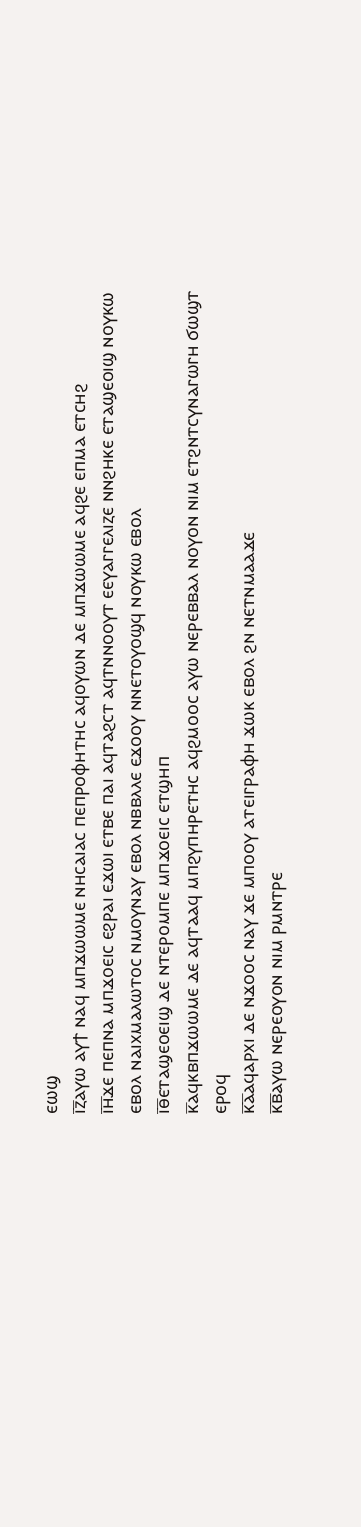ⲉⲱϣ
ⲓ̅ⲍ̅ⲁⲩⲱ ⲁⲩϯ ⲛⲁϥ ⲙⲡϫⲱⲱⲙⲉ ⲛⲏⲥⲁⲓⲁⲥ ⲡⲉⲡⲣⲟⲫⲏⲧⲏⲥ ⲁϥⲟⲩⲱⲛ ⲇⲉ ⲙⲡϫⲱⲱⲙⲉ ⲁϥϩⲉ ⲉⲡⲙⲁ ⲉⲧⲥⲏϩ
ⲓ̅ⲏ̅ϫⲉ ⲡⲉⲡⲛⲁ ⲙⲡϫⲟⲉⲓⲥ ⲉϩⲣⲁⲓ ⲉϫⲱⲓ ⲉⲧⲃⲉ ⲡⲁⲓ ⲁϥⲧⲁϩⲥⲧ ⲁϥⲧⲛⲛⲟⲟⲩⲧ ⲉⲉⲩⲁⲅⲅⲉⲗⲓⲍⲉ ⲛⲛϩⲏⲕⲉ ⲉⲧⲁϣⲉⲟⲓϣ ⲛⲟⲩⲕⲱ ⲉⲃⲟⲗ ⲛⲁⲓⲭⲙⲁⲗⲱⲧⲟⲥ ⲛⲙⲟⲩⲛⲁⲩ ⲉⲃⲟⲗ ⲛⲃⲃⲗⲗⲉ ⲉϫⲟⲟⲩ ⲛⲛⲉⲧⲟⲩⲟϣϥ ⲛⲟⲩⲕⲱ ⲉⲃⲟⲗ
ⲓ̅ⲑ̅ⲉⲧⲁϣⲉⲟⲉⲓϣ ⲇⲉ ⲛⲧⲉⲣⲟⲙⲡⲉ ⲙⲡϫⲟⲉⲓⲥ ⲉⲧϣⲏⲡ
ⲕ̅ⲁϥⲕⲃⲡϫⲱⲱⲙⲉ ⲇⲉ ⲁϥⲧⲁⲁϥ ⲙⲡϩⲩⲡⲏⲣⲉⲧⲏⲥ ⲁϥϩⲙⲟⲟⲥ ⲁⲩⲱ ⲛⲉⲣⲉⲃⲃⲁⲗ ⲛⲟⲩⲟⲛ ⲛⲓⲙ ⲉⲧϩⲛⲧⲥⲩⲛⲁⲅⲱⲅⲏ ϭⲱϣⲧ ⲉⲣⲟϥ
ⲕ̅ⲁ̅ⲁϥⲁⲣⲭⲓ ⲇⲉ ⲛϫⲟⲟⲥ ⲛⲁⲩ ϫⲉ ⲙⲡⲟⲟⲩ ⲁⲧⲉⲓⲅⲣⲁⲫⲏ ϫⲱⲕ ⲉⲃⲟⲗ ϩⲛ ⲛⲉⲧⲛⲙⲁⲁϫⲉ
ⲕ̅ⲃ̅ⲁⲩⲱ ⲛⲉⲣⲉⲟⲩⲟⲛ ⲛⲓⲙ ⲣⲙⲛⲧⲣⲉ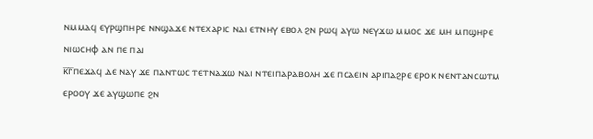ⲛⲙⲙⲁϥ ⲉⲩⲣϣⲡⲏⲣⲉ ⲛⲛϣⲁϫⲉ ⲛⲧⲉⲭⲁⲣⲓⲥ ⲛⲁⲓ ⲉⲧⲛⲏⲩ ⲉⲃⲟⲗ ϩⲛ ⲣⲱϥ ⲁⲩⲱ ⲛⲉⲩϫⲱ ⲙⲙⲟⲥ ϫⲉ ⲙⲏ ⲙⲡϣⲏⲣⲉ ⲛⲓⲱⲥⲏⲫ ⲁⲛ ⲡⲉ ⲡⲁⲓ
ⲕ̅ⲅ̅ⲡⲉϫⲁϥ ⲇⲉ ⲛⲁⲩ ϫⲉ ⲡⲁⲛⲧⲱⲥ ⲧⲉⲧⲛⲁϫⲱ ⲛⲁⲓ ⲛⲧⲉⲓⲡⲁⲣⲁⲃⲟⲗⲏ ϫⲉ ⲡⲥⲁⲉⲓⲛ ⲁⲣⲓⲡⲁϩⲣⲉ ⲉⲣⲟⲕ ⲛⲉⲛⲧⲁⲛⲥⲱⲧⲙ ⲉⲣⲟⲟⲩ ϫⲉ ⲁⲩϣⲱⲡⲉ ϩⲛ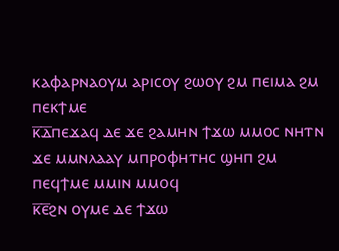ⲕⲁⲫⲁⲣⲛⲁⲟⲩⲙ ⲁⲣⲓⲥⲟⲩ ϩⲱⲟⲩ ϩⲙ ⲡⲉⲓⲙⲁ ϩⲙ ⲡⲉⲕϯⲙⲉ
ⲕ̅ⲇ̅ⲡⲉϫⲁϥ ⲇⲉ ϫⲉ ϩⲁⲙⲏⲛ ϯϫⲱ ⲙⲙⲟⲥ ⲛⲏⲧⲛ ϫⲉ ⲙⲙⲛⲗⲁⲁⲩ ⲙⲡⲣⲟⲫⲏⲧⲏⲥ ϣⲏⲡ ϩⲙ ⲡⲉϥϯⲙⲉ ⲙⲙⲓⲛ ⲙⲙⲟϥ
ⲕ̅ⲉ̅ϩⲛ ⲟⲩⲙⲉ ⲇⲉ ϯϫⲱ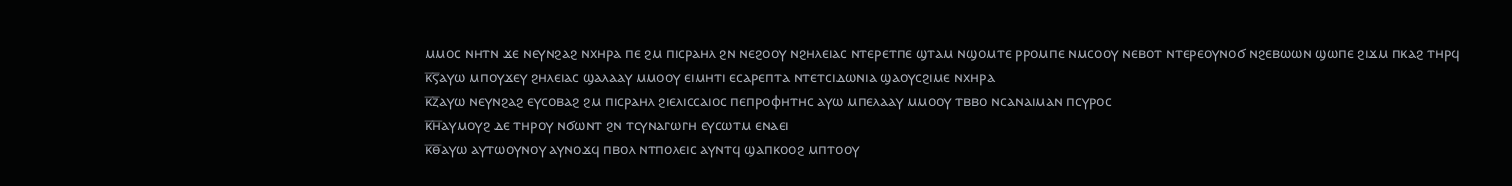ⲙⲙⲟⲥ ⲛⲏⲧⲛ ϫⲉ ⲛⲉⲩⲛϩⲁϩ ⲛⲭⲏⲣⲁ ⲡⲉ ϩⲙ ⲡⲓⲥⲣⲁⲏⲗ ϩⲛ ⲛⲉϩⲟⲟⲩ ⲛϩⲏⲗⲉⲓⲁⲥ ⲛⲧⲉⲣⲉⲧⲡⲉ ϣⲧⲁⲙ ⲛϣⲟⲙⲧⲉ ⲣⲣⲟⲙⲡⲉ ⲛⲙⲥⲟⲟⲩ ⲛⲉⲃⲟⲧ ⲛⲧⲉⲣⲉⲟⲩⲛⲟϭ ⲛϩⲉⲃⲱⲱⲛ ϣⲱⲡⲉ ϩⲓϫⲙ ⲡⲕⲁϩ ⲧⲏⲣϥ
ⲕ̅ⲋ̅ⲁⲩⲱ ⲙⲡⲟⲩϫⲉⲩ ϩⲏⲗⲉⲓⲁⲥ ϣⲁⲗⲁⲁⲩ ⲙⲙⲟⲟⲩ ⲉⲓⲙⲏⲧⲓ ⲉⲥⲁⲣⲉⲡⲧⲁ ⲛⲧⲉⲧⲥⲓⲇⲱⲛⲓⲁ ϣⲁⲟⲩⲥϩⲓⲙⲉ ⲛⲭⲏⲣⲁ
ⲕ̅ⲍ̅ⲁⲩⲱ ⲛⲉⲩⲛϩⲁϩ ⲉⲩⲥⲟⲃⲁϩ ϩⲙ ⲡⲓⲥⲣⲁⲏⲗ ϩⲓⲉⲗⲓⲥⲥⲁⲓⲟⲥ ⲡⲉⲡⲣⲟⲫⲏⲧⲏⲥ ⲁⲩⲱ ⲙⲡⲉⲗⲁⲁⲩ ⲙⲙⲟⲟⲩ ⲧⲃⲃⲟ ⲛⲥⲁⲛⲁⲓⲙⲁⲛ ⲡⲥⲩⲣⲟⲥ
ⲕ̅ⲏ̅ⲁⲩⲙⲟⲩϩ ⲇⲉ ⲧⲏⲣⲟⲩ ⲛϭⲱⲛⲧ ϩⲛ ⲧⲥⲩⲛⲁⲅⲱⲅⲏ ⲉⲩⲥⲱⲧⲙ ⲉⲛⲁⲉⲓ
ⲕ̅ⲑ̅ⲁⲩⲱ ⲁⲩⲧⲱⲟⲩⲛⲟⲩ ⲁⲩⲛⲟϫϥ ⲡⲃⲟⲗ ⲛⲧⲡⲟⲗⲉⲓⲥ ⲁⲩⲛⲧϥ ϣⲁⲡⲕⲟⲟϩ ⲙⲡⲧⲟⲟⲩ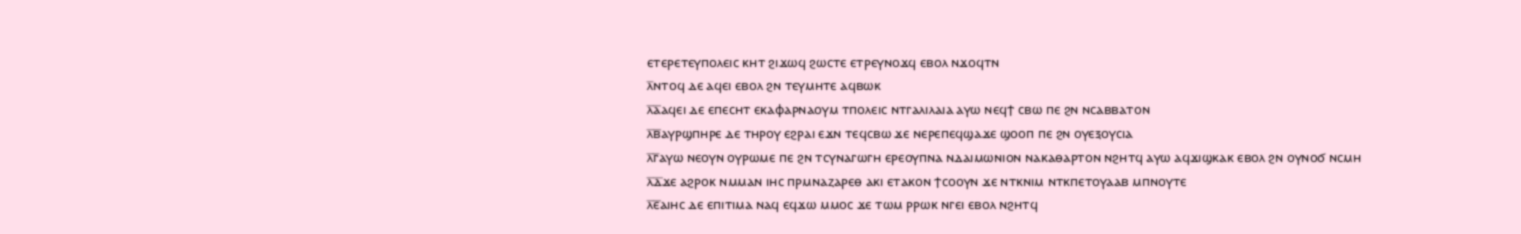ⲉⲧⲉⲣⲉⲧⲉⲩⲡⲟⲗⲉⲓⲥ ⲕⲏⲧ ϩⲓϫⲱϥ ϩⲱⲥⲧⲉ ⲉⲧⲣⲉⲩⲛⲟϫϥ ⲉⲃⲟⲗ ⲛϫⲟϥⲧⲛ
ⲗ̅ⲛⲧⲟϥ ⲇⲉ ⲁϥⲉⲓ ⲉⲃⲟⲗ ϩⲛ ⲧⲉⲩⲙⲏⲧⲉ ⲁϥⲃⲱⲕ
ⲗ̅ⲁ̅ⲁϥⲉⲓ ⲇⲉ ⲉⲡⲉⲥⲏⲧ ⲉⲕⲁⲫⲁⲣⲛⲁⲟⲩⲙ ⲧⲡⲟⲗⲉⲓⲥ ⲛⲧⲅⲁⲗⲓⲗⲁⲓⲁ ⲁⲩⲱ ⲛⲉϥϯ ⲥⲃⲱ ⲡⲉ ϩⲛ ⲛⲥⲁⲃⲃⲁⲧⲟⲛ
ⲗ̅ⲃ̅ⲁⲩⲣϣⲡⲏⲣⲉ ⲇⲉ ⲧⲏⲣⲟⲩ ⲉϩⲣⲁⲓ ⲉϫⲛ ⲧⲉϥⲥⲃⲱ ϫⲉ ⲛⲉⲣⲉⲡⲉϥϣⲁϫⲉ ϣⲟⲟⲡ ⲡⲉ ϩⲛ ⲟⲩⲉⲝⲟⲩⲥⲓⲁ
ⲗ̅ⲅ̅ⲁⲩⲱ ⲛⲉⲟⲩⲛ ⲟⲩⲣⲱⲙⲉ ⲡⲉ ϩⲛ ⲧⲥⲩⲛⲁⲅⲱⲅⲏ ⲉⲣⲉⲟⲩⲡⲛⲁ ⲛⲇⲁⲓⲙⲱⲛⲓⲟⲛ ⲛⲁⲕⲁⲑⲁⲣⲧⲟⲛ ⲛϩⲏⲧϥ ⲁⲩⲱ ⲁϥϫⲓϣⲕⲁⲕ ⲉⲃⲟⲗ ϩⲛ ⲟⲩⲛⲟϭ ⲛⲥⲙⲏ
ⲗ̅ⲇ̅ϫⲉ ⲁϩⲣⲟⲕ ⲛⲙⲙⲁⲛ ⲓⲏⲥ ⲡⲣⲙⲛⲁⲍⲁⲣⲉⲑ ⲁⲕⲓ ⲉⲧⲁⲕⲟⲛ ϯⲥⲟⲟⲩⲛ ϫⲉ ⲛⲧⲕⲛⲓⲙ ⲛⲧⲕⲡⲉⲧⲟⲩⲁⲁⲃ ⲙⲡⲛⲟⲩⲧⲉ
ⲗ̅ⲉ̅ⲁⲓⲏⲥ ⲇⲉ ⲉⲡⲓⲧⲓⲙⲁ ⲛⲁϥ ⲉϥϫⲱ ⲙⲙⲟⲥ ϫⲉ ⲧⲱⲙ ⲣⲣⲱⲕ ⲛⲅⲉⲓ ⲉⲃⲟⲗ ⲛϩⲏⲧϥ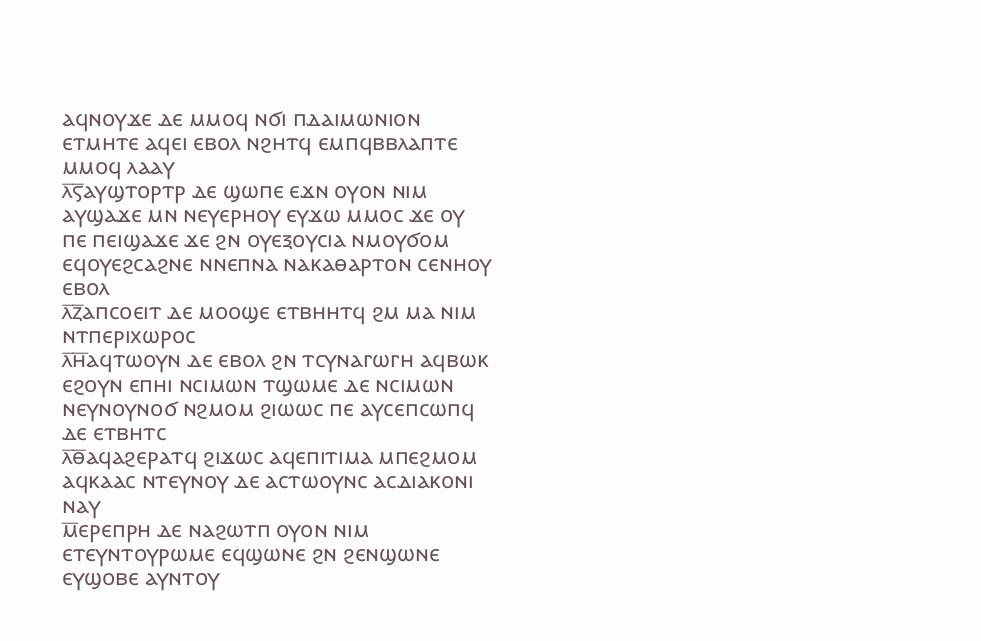ⲁϥⲛⲟⲩϫⲉ ⲇⲉ ⲙⲙⲟϥ ⲛϭⲓ ⲡⲇⲁⲓⲙⲱⲛⲓⲟⲛ ⲉⲧⲙⲏⲧⲉ ⲁϥⲉⲓ ⲉⲃⲟⲗ ⲛϩⲏⲧϥ ⲉⲙⲡϥⲃⲃⲗⲁⲡⲧⲉ ⲙⲙⲟϥ ⲗⲁⲁⲩ
ⲗ̅ⲋ̅ⲁⲩϣⲧⲟⲣⲧⲣ ⲇⲉ ϣⲱⲡⲉ ⲉϫⲛ ⲟⲩⲟⲛ ⲛⲓⲙ ⲁⲩϣⲁϫⲉ ⲙⲛ ⲛⲉⲩⲉⲣⲏⲟⲩ ⲉⲩϫⲱ ⲙⲙⲟⲥ ϫⲉ ⲟⲩ ⲡⲉ ⲡⲉⲓϣⲁϫⲉ ϫⲉ ϩⲛ ⲟⲩⲉⲝⲟⲩⲥⲓⲁ ⲛⲙⲟⲩϭⲟⲙ ⲉϥⲟⲩⲉϩⲥⲁϩⲛⲉ ⲛⲛⲉⲡⲛⲁ ⲛⲁⲕⲁⲑⲁⲣⲧⲟⲛ ⲥⲉⲛⲏⲟⲩ ⲉⲃⲟⲗ
ⲗ̅ⲍ̅ⲁⲡⲥⲟⲉⲓⲧ ⲇⲉ ⲙⲟⲟϣⲉ ⲉⲧⲃⲏⲏⲧϥ ϩⲙ ⲙⲁ ⲛⲓⲙ ⲛⲧⲡⲉⲣⲓⲭⲱⲣⲟⲥ
ⲗ̅ⲏ̅ⲁϥⲧⲱⲟⲩⲛ ⲇⲉ ⲉⲃⲟⲗ ϩⲛ ⲧⲥⲩⲛⲁⲅⲱⲅⲏ ⲁϥⲃⲱⲕ ⲉϩⲟⲩⲛ ⲉⲡⲏⲓ ⲛⲥⲓⲙⲱⲛ ⲧϣⲱⲙⲉ ⲇⲉ ⲛⲥⲓⲙⲱⲛ ⲛⲉⲩⲛⲟⲩⲛⲟϭ ⲛϩⲙⲟⲙ ϩⲓⲱⲱⲥ ⲡⲉ ⲁⲩⲥⲉⲡⲥⲱⲡϥ ⲇⲉ ⲉⲧⲃⲏⲧⲥ
ⲗ̅ⲑ̅ⲁϥⲁϩⲉⲣⲁⲧϥ ϩⲓϫⲱⲥ ⲁϥⲉⲡⲓⲧⲓⲙⲁ ⲙⲡⲉϩⲙⲟⲙ ⲁϥⲕⲁⲁⲥ ⲛⲧⲉⲩⲛⲟⲩ ⲇⲉ ⲁⲥⲧⲱⲟⲩⲛⲥ ⲁⲥⲇⲓⲁⲕⲟⲛⲓ ⲛⲁⲩ
ⲙ̅ⲉⲣⲉⲡⲣⲏ ⲇⲉ ⲛⲁϩⲱⲧⲡ ⲟⲩⲟⲛ ⲛⲓⲙ ⲉⲧⲉⲩⲛⲧⲟⲩⲣⲱⲙⲉ ⲉϥϣⲱⲛⲉ ϩⲛ ϩⲉⲛϣⲱⲛⲉ ⲉⲩϣⲟⲃⲉ ⲁⲩⲛⲧⲟⲩ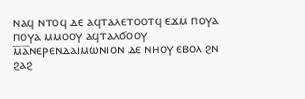ⲛⲁϥ ⲛⲧⲟϥ ⲇⲉ ⲁϥⲧⲁⲗⲉⲧⲟⲟⲧϥ ⲉϫⲙ ⲡⲟⲩⲁ ⲡⲟⲩⲁ ⲙⲙⲟⲟⲩ ⲁϥⲧⲁⲗϭⲟⲟⲩ
ⲙ̅ⲁ̅ⲛⲉⲣⲉⲛⲇⲁⲓⲙⲱⲛⲓⲟⲛ ⲇⲉ ⲛⲏⲟⲩ ⲉⲃⲟⲗ ϩⲛ ϩⲁϩ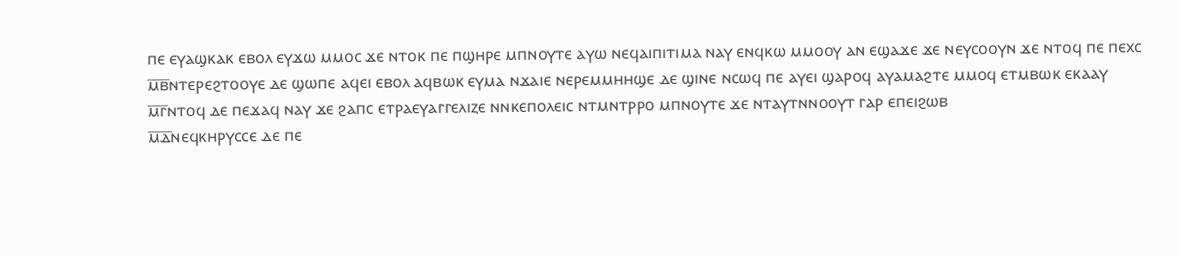ⲡⲉ ⲉⲩⲁϣⲕⲁⲕ ⲉⲃⲟⲗ ⲉⲩϫⲱ ⲙⲙⲟⲥ ϫⲉ ⲛⲧⲟⲕ ⲡⲉ ⲡϣⲏⲣⲉ ⲙⲡⲛⲟⲩⲧⲉ ⲁⲩⲱ ⲛⲉϥⲁⲓⲡⲓⲧⲓⲙⲁ ⲛⲁⲩ ⲉⲛϥⲕⲱ ⲙⲙⲟⲟⲩ ⲁⲛ ⲉϣⲁϫⲉ ϫⲉ ⲛⲉⲩⲥⲟⲟⲩⲛ ϫⲉ ⲛⲧⲟϥ ⲡⲉ ⲡⲉⲭⲥ
ⲙ̅ⲃ̅ⲛⲧⲉⲣⲉϩⲧⲟⲟⲩⲉ ⲇⲉ ϣⲱⲡⲉ ⲁϥⲉⲓ ⲉⲃⲟⲗ ⲁϥⲃⲱⲕ ⲉⲩⲙⲁ ⲛϫⲁⲓⲉ ⲛⲉⲣⲉⲙⲙⲏⲏϣⲉ ⲇⲉ ϣⲓⲛⲉ ⲛⲥⲱϥ ⲡⲉ ⲁⲩⲉⲓ ϣⲁⲣⲟϥ ⲁⲩⲁⲙⲁϩⲧⲉ ⲙⲙⲟϥ ⲉⲧⲙⲃⲱⲕ ⲉⲕⲁⲁⲩ
ⲙ̅ⲅ̅ⲛⲧⲟϥ ⲇⲉ ⲡⲉϫⲁϥ ⲛⲁⲩ ϫⲉ ϩⲁⲡⲥ ⲉⲧⲣⲁⲉⲩⲁⲅⲅⲉⲗⲓⲍⲉ ⲛⲛⲕⲉⲡⲟⲗⲉⲓⲥ ⲛⲧⲙⲛⲧⲣⲣⲟ ⲙⲡⲛⲟⲩⲧⲉ ϫⲉ ⲛⲧⲁⲩⲧⲛⲛⲟⲟⲩⲧ ⲅⲁⲣ ⲉⲡⲉⲓϩⲱⲃ
ⲙ̅ⲇ̅ⲛⲉϥⲕⲏⲣⲩⲥⲥⲉ ⲇⲉ ⲡⲉ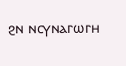ϩⲛ ⲛⲥⲩⲛⲁⲅⲱⲅⲏ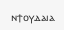ⲛϯⲟⲩⲇⲁⲓⲁ